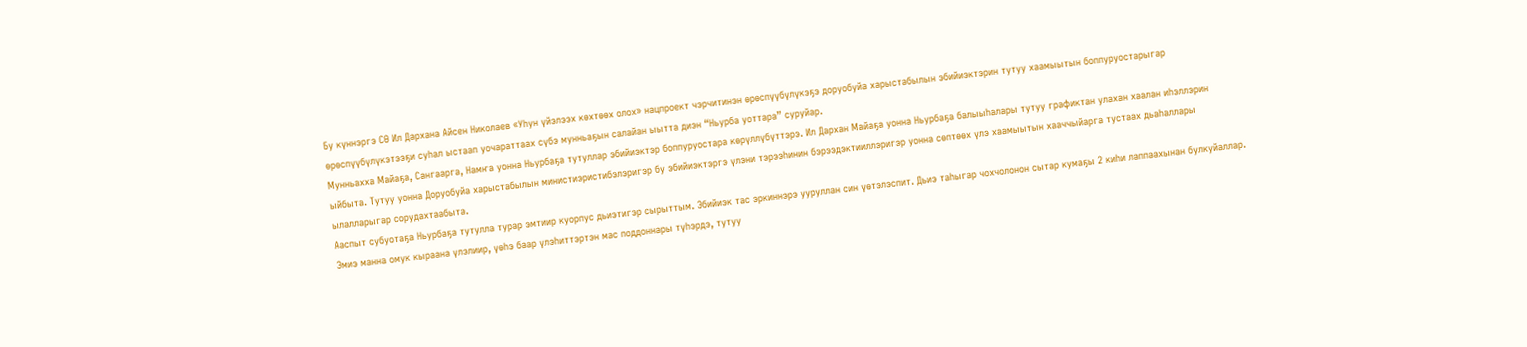Бу күннэргэ СӨ Ил Дархана Айсен Николаев «Уһун үйэлээх көхтөөх олох» нацпроект чэрчитинэн өрөспүүбүлүкэҕэ доруобуйа харыстабылын эбийиэктэрин тутуу хаамыытын боппуруостарыгар өрөспүүбүлүкэтээҕи суһал ыстаап уочараттаах сүбэ мунньаҕын салайан ыытта диэн “Ньурба уоттара” суруйар.
Мунньахха Майаҕа, Сангаарга, Намҥа уонна Ньурбаҕа тутуллар эбийиэктэр боппуруостара көрүллүбүттэрэ. Ил Дархан Майаҕа уонна Ньурбаҕа балыыһалары тутуу графиктан улахан хаалан иһэллэрин ыйбыта. Тутуу уонна Доруобуйа харыстабылын министиэристибэлэригэр бу эбийиэктэргэ үлэни тэрээһинин бэрээдэктииллэригэр уонна сөптөөх үлэ хаамыытын хааччыйарга тустаах дьаһаллары ылалларыгар сорудахтаабыта.
Ааспыт субуотаҕа Ньурбаҕа тутулла турар эмтиир куорпус дьиэтигэр сырыттым. Эбийиэк тас эркиннэрэ ууруллан син үөтэлэспит. Дьиэ таһыгар чохчолонон сытар кумаҕы 2 киһи лаппаахынан булкуйаллар. Эмиэ манна омук кыраана үлэлиир, үөһэ баар үлэһиттэртэн мас поддоннары түһэрдэ, тутуу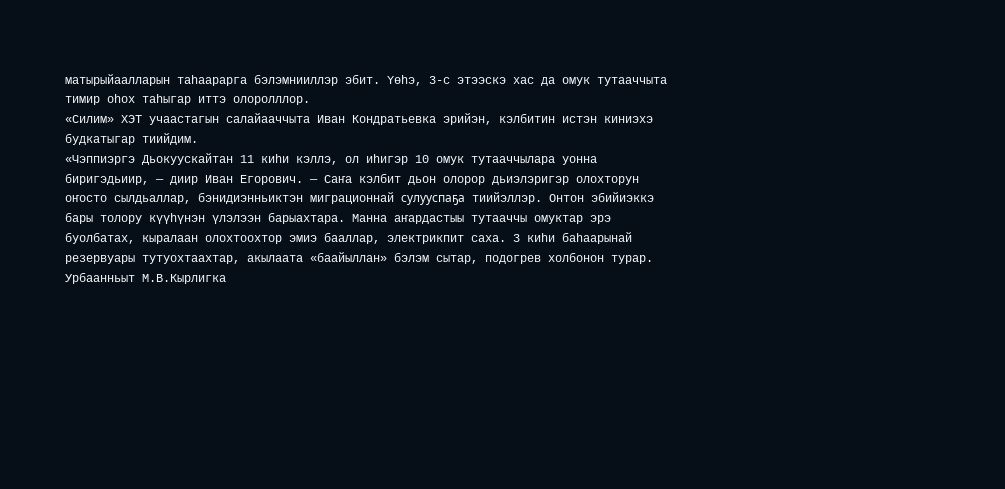матырыйаалларын таһаарарга бэлэмнииллэр эбит. Үөһэ, 3-с этээскэ хас да омук тутааччыта тимир оһох таһыгар иттэ олоролллор.
«Силим» ХЭТ учаастагын салайааччыта Иван Кондратьевка эрийэн, кэлбитин истэн киниэхэ будкатыгар тиийдим.
«Чэппиэргэ Дьокуускайтан 11 киһи кэллэ, ол иһигэр 10 омук тутааччылара уонна биригэдьиир, — диир Иван Егорович. — Саҥа кэлбит дьон олорор дьиэлэригэр олохторун оҥосто сылдьаллар, бэнидиэнньиктэн миграционнай сулууспаҕа тиийэллэр. Онтон эбийиэккэ бары толору күүһүнэн үлэлээн барыахтара. Манна аҥардастыы тутааччы омуктар эрэ буолбатах, кыралаан олохтоохтор эмиэ бааллар, электрикпит саха. 3 киһи баһаарынай резервуары тутуохтаахтар, акылаата «баайыллан» бэлэм сытар, подогрев холбонон турар.
Урбаанньыт М.В.Кырлигка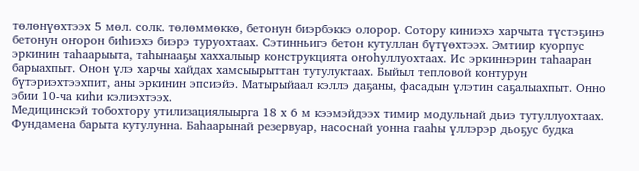төлөнүөхтээх 5 мөл. солк. төлөммөккө, бетонун биэрбэккэ олорор. Сотору киниэхэ харчыта түстэҕинэ бетонун оҥорон биһиэхэ биэрэ туруохтаах. Сэтинньигэ бетон кутуллан бүтүөхтээх. Эмтиир куорпус эркинин таһаарыыта, таһынааҕы хаххалыыр конструкцията оҥоһуллуохтаах. Ис эркиннэрин таһааран барыахпыт. Онон үлэ харчы хайдах хамсыырыттан тутулуктаах. Быйыл тепловой контурун бүтэриэхтээхпит, аны эркинин эпсиэйэ. Матырыйаал кэллэ даҕаны, фасадын үлэтин саҕалыахпыт. Онно эбии 10-ча киһи кэлиэхтээх.
Медицинскэй тобохтору утилизациялыырга 18 х 6 м кээмэйдээх тимир модульнай дьиэ тутуллуохтаах. Фундамена барыта кутулунна. Баһаарынай резервуар, насоснай уонна гааһы үллэрэр дьоҕус будка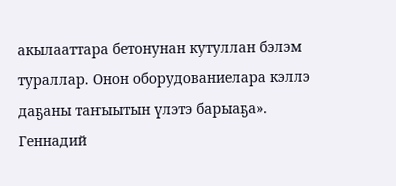акылааттара бетонунан кутуллан бэлэм тураллар. Онон оборудованиелара кэллэ даҕаны таҥыытын үлэтэ барыаҕа».
Геннадий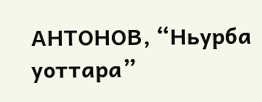АНТОНОВ, “Ньурба уоттара”